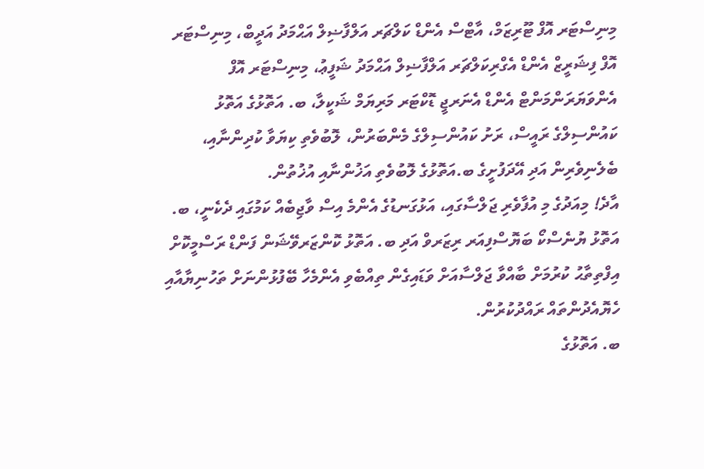މިނިސްޓަރ އޮފް ޓޫރިޒަމް، އާޓްސް އެންޑް ކަލްޗަރ އަލްފާޟިލް އަޙްމަދު އަދީބް، މިނިސްޓަރ އޮފް ފިޝަރީޒް އެންޑް އެގްރިކަލްޗަރ އަލްފާޟިލް އަޙްމަދު ޝަފީޢު، މިނިސްޓަރ އޮފް އެންވަޔަރަންމަންޓް އެންޑް އެނަރޖީ ޑޮކްޓަރ މަރިޔަމް ޝަކީލާ، ބ. އަތޮޅުގެ އަތޮޅު ކައުންސިލްގެ ރައީސް، ރަށު ކައުންސިލްގެ މެންބަރުން، ލޮބުވެތި ކިޔަވާ ކުދިންނާއި، ބެލެނިވެރިން އަދި އޭދަފުށީގެ ބ.އަތޮޅުގެ ލޮބުވެތި އަޚުންނާއި އުޚުތުން.
އާދެ! މިއަދުގެ މި އުފާވެރި ޖަލްސާގައި، އަޅުގަނޑުގެ އެންމެ އިސް ވާޖިބެއް ކަމުގައި ދެކެނީ، ބ. އަތޮޅު ޔުނެސްކޯ ބަޔޮސްފިއަރ ރިޒަރވް އަދި ބ. އަތޮޅު ކޮންޒަރވޭޝަން ފަންޑް ރަސްމީކޮށް އިފްތިތާޙު ކުރުމަށް ބާއްވާ ޖަލްސާއަށް ވަޑައިގެން ތިއްބެވި އެންމެހާ ބޭފުޅުންނަށް ތަހުނިޔާއާއި ހެޔޮއެދުންތައް ރައްދުކުރުން.
ބ. އަތޮޅުގެ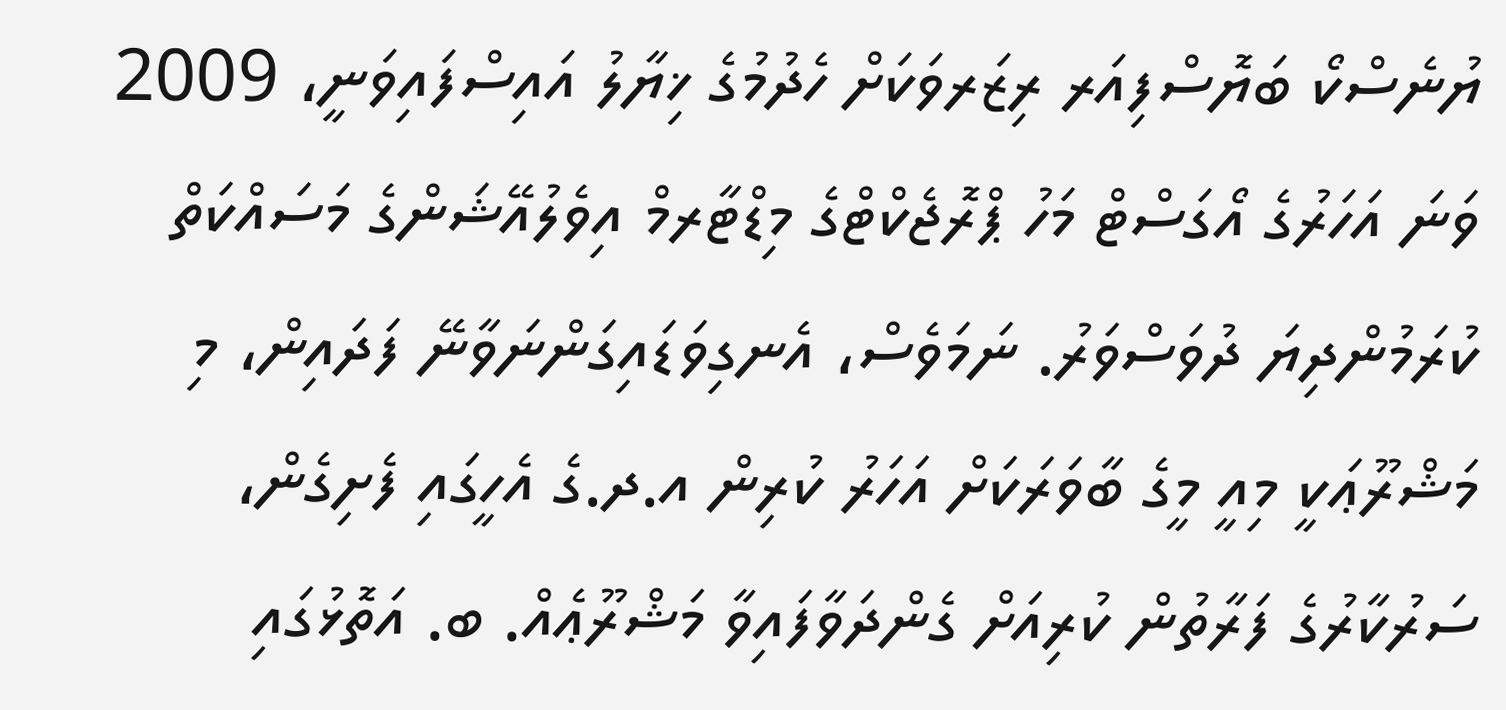ޔުނެސްކޯ ބަޔޮސްފިއަރ ރިޒަރވަކަށް ހެދުމުގެ ޚިޔާލު އައިސްފައިވަނީ، 2009 ވަނަ އަހަރުގެ އޯގަސްޓް މަހު ޕްރޮޖެކްޓްގެ މިޑްޓާރމް އިވެލުއޭޝަންގެ މަސައްކަތް ކުރަމުންދިޔަ ދުވަސްވަރު. ނަމަވެސް، އެނގިވަޑައިގަންނަވާނޭ ފަދައިން، މި މަޝްރޫޢަކީ މިއީ މީގެ ބާވަރަކަށް އަހަރު ކުރިން އ.ދ.ގެ އެހީގައި ފެށިގެން، ސަރުކާރުގެ ފަރާތުން ކުރިއަށް ގެންދަވާފައިވާ މަޝްރޫޢެއް. ބ. އަތޮޅުގައި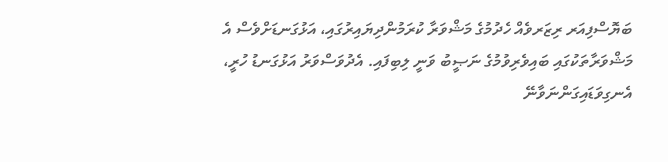ބަޔޮސްފިއަރ ރިޒަރވެއް ހެދުމުގެ މަޝްވަރާ ކުރަމުންދިޔައިރުގައި، އަޅުގަނޑަށްވެސް އެ މަޝްވަރާތަކުގައި ބައިވެރިވުމުގެ ނަޞީބު ވަނީ ލިބިފައި. އެދުވަސްވަރު އަޅުގަނޑު ހުރީ، އެނގިވަޑައިގަންނަވާނޭ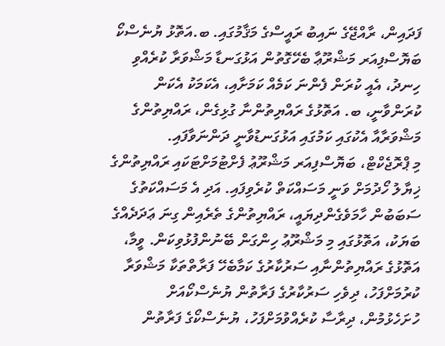ފަދައިން، ރާއްޖޭގެ ނައިބު ރައީސްގެ މަޤާމުގައި. ބ.އަތޮޅު ޔުނެސްކޯ ބަޔޮސްފިއަރ މަޝްރޫޢާ ބެހޭގޮތުން އަޅުގަނޑާ މަޝްވަރާ ކުރެއްވި ހިނދު، އެއީ ކުރަން ފެންނަ ކަމެއް ކަމަށާއި، އެކަމަކު އެކަން ކުރަންވާނީ، ބ. އަތޮޅުގެ ރައްޔިތުންނާ ގުޅިގެން، ރައްޔިތުންގެ މަޝްވަރާއާ އެކުގައި ކަމުގައި އަޅުގަނޑުވާނީ ދަންނަވާފައި.
މި ޕްރޮޖެކްޓް، ބަޔޮސްފިއަރ މަޝްރޫޢު ފެށްޓުމަށްޓަކައި ރައްޔިތުންގެ ޚިޔާލު ހޯދުމަށް ވަނީ މަސައްކަތް ކުރެވިފައި. އަދި އެ މަސައްކަތުގެ ސަބަބުން ހާމަވެގެންދިޔައީ، ރައްޔިތުންގެ ތެރެއިން ގިނަ ޢަދަދެއްގެ ބަޔަކު، އަތޮޅުގައި މި މަޝްރޫޢު ހިންގަން ބޭނުންފުޅުވިކަން. ވީމާ، އަތޮޅުގެ ރައްޔިތުންނާއި ސަރުކާރުގެ ކަމާބެހޭ ފަރާތްތަކާ މަޝްވަރާ ކުރުމަށްފަހު، ދިވެހި ސަރުކާރުގެ ފަރާތުން ޔުނެސްކޯއަށް ހުށަހެޅުމުން، ދިރާސާ ކުރެއްވުމަށްފަހު، ޔުނެސްކޯގެ ފަރާތުން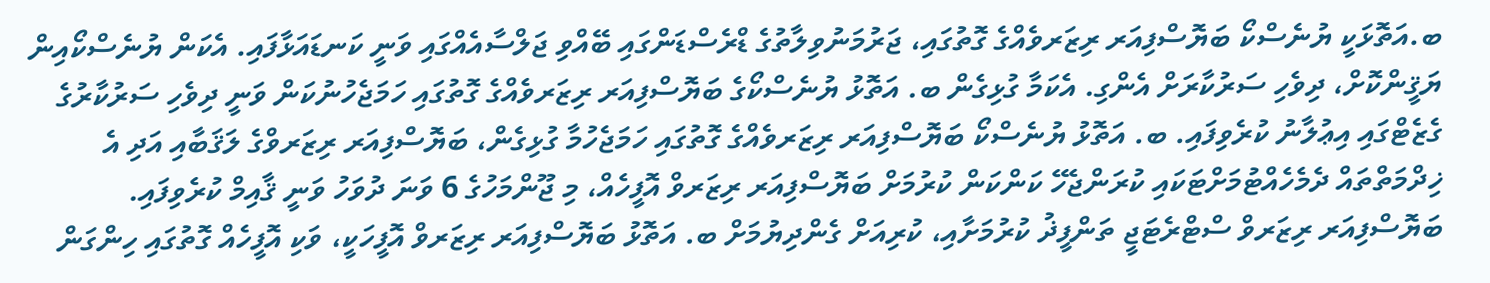ބ.އަތޮޅަކީ ޔުނެސްކޯ ބަޔޮސްފިއަރ ރިޒަރވެއްގެ ގޮތުގައި، ޖަރުމަނުވިލާތުގެ ޑްރެސްޑަންގައި ބޭއްވި ޖަލްސާއެއްގައި ވަނީ ކަނޑައަޅާފައި. އެކަން ޔުނެސްކޯއިން ޔަޤީންކޮށް، ދިވެހި ސަރުކާރަށް އެންގި. އެކަމާ ގުޅިގެން ބ. އަތޮޅު ޔުނެސްކޯގެ ބަޔޮސްފިއަރ ރިޒަރވެއްގެ ގޮތުގައި ހަމަޖެހުނުކަން ވަނީ ދިވެހި ސަރުކާރުގެ ގެޒެޓްގައި އިޢުލާނު ކުރެވިފައި. ބ. އަތޮޅު ޔުނެސްކޯ ބަޔޮސްފިއަރ ރިޒަރވެއްގެ ގޮތުގައި ހަމަޖެހުމާ ގުޅިގެން، ބަޔޮސްފިއަރ ރިޒަރވްގެ ލަޤަބާއި އަދި އެ ޚިދްމަތްތައް ދެމެހެއްޓުމަށްޓަކައި ކުރަންޖެހޭ ކަންކަން ކުރުމަށް ބަޔޮސްފިއަރ ރިޒަރވް އޮފީހެއް، މި ޖޫންމަހުގެ 6 ވަނަ ދުވަހު ވަނީ ޤާއިމް ކުރެވިފައި. ބަޔޮސްފިއަރ ރިޒަރވް ސްޓްރެޓަޖީ ތަންފީޛު ކުރުމަށާއި، ކުރިއަށް ގެންދިޔުމަށް ބ. އަތޮޅު ބަޔޮސްފިއަރ ރިޒަރވް އޮފީހަކީ، ވަކި އޮފީހެއް ގޮތުގައި ހިންގަން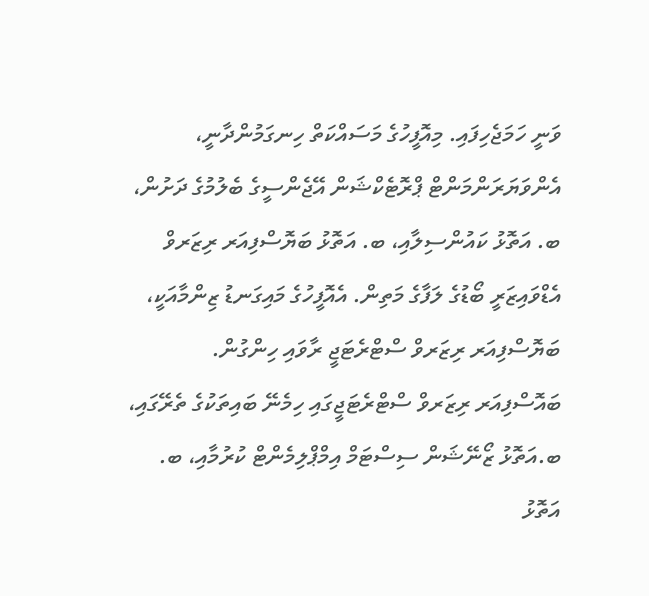ވަނީ ހަމަޖެހިފައި. މިއޮފީހުގެ މަސައްކަތް ހިނގަމުންދާނީ، އެންވަޔަރަންމަންޓް ޕްރޮޓެކްޝަން އޭޖެންސީގެ ބެލުމުގެ ދަށުން، ބ. އަތޮޅު ކައުންސިލާއި، ބ. އަތޮޅު ބަޔޮސްފިއަރ ރިޒަރވް އެޑްވައިޒަރީ ބޯޑުގެ ލަފާގެ މަތިން. އެއޮފީހުގެ މައިގަނޑު ޒިންމާއަކީ، ބަޔޮސްފިއަރ ރިޒަރވް ސްޓްރެޓަޖީ ރާވައި ހިންގުން. ބައޮސްފިއަރ ރިޒަރވް ސްޓްރެޓަޖީގައި ހިމެނޭ ބައިތަކުގެ ތެރޭގައި، ބ.އަތޮޅު ޒޯނޭޝަން ސިސްޓަމް އިމްޕްލިމެންޓް ކުރުމާއި، ބ. އަތޮޅު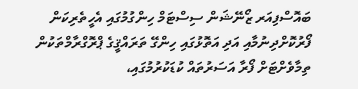ބައޮސްފިއަރ ޒޯނޭޝަން ސިސްޓަމް ހިންގުމުގައި އެހީތެރިކަން ފޯރުކޮށްދިނުމާއި އަދި އަތޮޅުގައި ހިންގޭ ތަރައްޤީގެ ޕްރޮގްރާމްތަކުން ތިމާވެށްޓަށް ފޯރާ އަސަރުތައް ކުޑަކުރުމުގައި،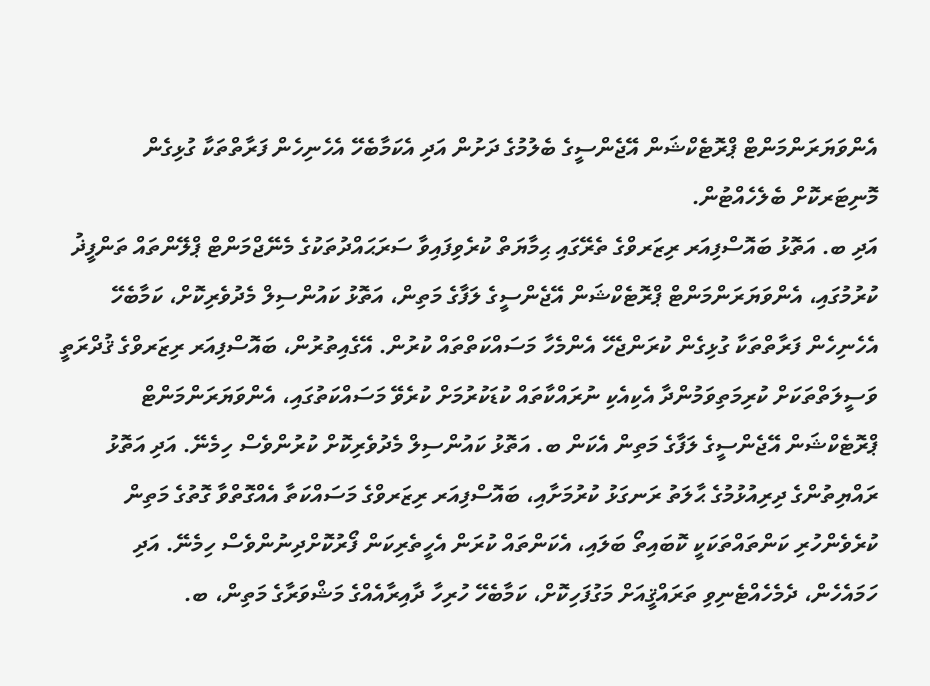އެންވަޔަރަންމަންޓް ޕްރޮޓެކްޝަން އޭޖެންސީގެ ބެލުމުގެ ދަށުން އަދި އެކަމާބެހޭ އެހެނިހެން ފަރާތްތަކާ ގުޅިގެން މޮނިޓަރކޮށް ބެލެހެއްޓުން.
އަދި ބ. އަތޮޅު ބައޮސްފިއަރ ރިޒަރވްގެ ތެރޭގައި ޙިމާޔަތް ކުރެވިފައިވާ ސަރަޙައްދުތަކުގެ މެނޭޖްމަންޓް ޕްލޭންތައް ތަންފީޛު ކުރުމުގައި، އެންވަޔަރަންމަންޓް ޕްރޮޓެކްޝަން އޭޖެންސީގެ ލަފާގެ މަތިން، އަތޮޅު ކައުންސިލް މެދުވެރިކޮށް، ކަމާބެހޭ އެހެނިހެން ފަރާތްތަކާ ގުޅިގެން ކުރަންޖެހޭ އެންމެހާ މަސައްކަތްތައް ކުރުން. އޭގެއިތުރުން، ބައޮސްފިއަރ ރިޒަރވްގެ ޤުދްރަތީ ވަސީލަތްތަކަށް ކުރިމަތިވަމުންދާ އެކިއެކި ނުރައްކާތައް ކުޑަކުރުމަށް ކުރެވޭ މަސައްކަތުގައި، އެންވަޔަރަންމަންޓް ޕްރޮޓެކްޝަން އޭޖެންސީގެ ލަފާގެ މަތިން އެކަން ބ. އަތޮޅު ކައުންސިލް މެދުވެރިކޮށް ކުރުންވެސް ހިމެނޭ. އަދި އަތޮޅު ރައްޔިތުންގެ ދިރިއުޅުމުގެ ޙާލަތު ރަނގަޅު ކުރުމަށާއި، ބައޮސްފިއަރ ރިޒަރވްގެ މަސައްކަތާ އެއްގޮތްވާ ގޮތުގެ މަތިން ކުރެވެންހުރި ކަންތައްތަކަކީ ކޮބައިތޯ ބަލައި، އެކަންތައް ކުރަން އެހީތެރިކަން ފޯރުކޮށްދިނުންވެސް ހިމެނޭ. އަދި ހަމައެހެން، ދެމެހެއްޓެނިވި ތަރައްޤީއަށް މަގުފަހިކޮށް، ކަމާބެހޭ ހުރިހާ ދާއިރާއެއްގެ މަޝްވަރާގެ މަތިން، ބ.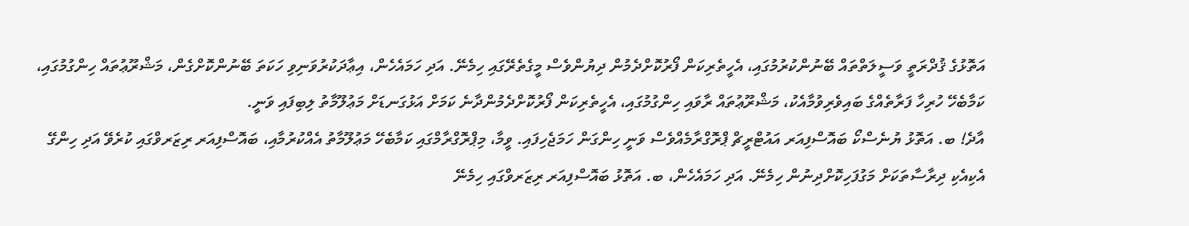އަތޮޅުގެ ޤުދްރަތީ ވަސީލަތްތައް ބޭނުންކުރުމުގައި، އެހީތެރިކަން ފޯރުކޮށްދެމުން ދިޔުންވެސް މީގެތެރޭގައި ހިމެނޭ. އަދި ހަމައެހެން، އިޢާދަކުރުވަނިވި ހަކަތަ ބޭނުންކޮށްގެން، މަޝްރޫޢުތައް ހިންގުމުގައި، ކަމާބެހޭ ހުރިހާ ފަރާތެއްގެ ބައިވެރިވުމާއެކު، މަޝްރޫޢުތައް ރާވައި ހިންގުމުގައި، އެހީތެރިކަން ފޯރުކޮށްދެމުންދާނެ ކަމަށް އަޅުގަނޑަށް މަޢުލޫމާތު ލިބިފައި ވަނީ.
އާދެ! ބ. އަތޮޅު ޔުނެސްކޯ ބައޮސްފިއަރ އައުޓްރީޗް ޕްރޮގްރާމެއްވެސް ވަނީ ހިންގަން ހަމަޖެހިފައި. ވީމާ، މިޕްރޮގްރާމްގައި ކަމާބެހޭ މަޢުލޫމާތު އެއްކުރުމާއި، ބައޮސްފިއަރ ރިޒަރވްގައި ކުރެވޭ އަދި ހިންގޭ އެކިއެކި ދިރާސާތަކަށް މަގުފަހިކޮށްދިނުން ހިމެނޭ. އަދި ހަމައެހެން، ބ. އަތޮޅު ބައޮސްފިއަރ ރިޒަރވްގައި ހިމެނޭ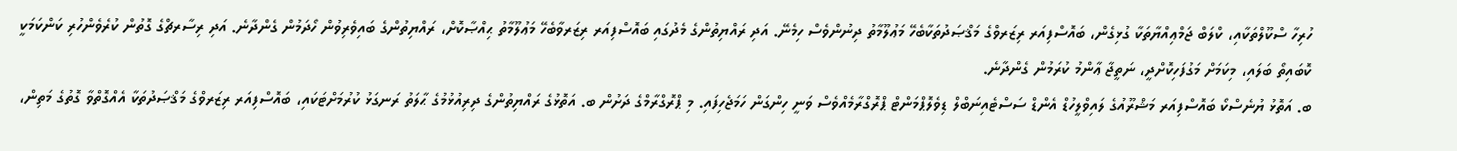ހުރިހާ ސްކޫލްތަކާއި، ކްލަބް ޖަމްޢިއްޔާތަކާ ގުޅިގެން، ބައޮސްފިއަރ ރިޒަރވްގެ މަޤްޞަދުތަކާބެހޭ މަޢުލޫމާތު ދިނުންވެސް ހިމެނޭ. އަދި ރައްޔިތުންގެ މެދުގައި ބައޮސްފިއަރ ރިޒަރވާބެހޭ މަޢުލޫމާތު ޙިއްޞާކޮށް، ރައްޔިތުންގެ ބައިވެރިވުން ހޯދަމުން ގެންދާނެ. އަދި ރިސާރޗްގެ ގޮތުން ކުރެވެންހުރި ކަންކަމަކީ ކޮބައިތޯ ބަލައި، މިކަމަށް މަގުފަހިކޮށްދީ، ނަތީޖާ ޢާންމު ކުރަމުން ގެންދާނެ.
ބ. އަތޮޅު ޔުނެސްކޯ ބައޮސްފިއަރ މަޝްރޫއުގެ ލައިވްލީހުޑް އެންޑް ސަސްޓެއިނަބްލް ޑިވެލޮޕްމަންޓް ޕްރޮގްރާމެއްވެސް ވަނީ ހިންގަން ހަމަޖެހިފައި. މި ޕްރޮގްރާމްގެ ދަށުން ބ. އަތޮޅުގެ ރައްޔިތުންގެ ދިރިއުޅުމުގެ ޙާލަތު ރަނގަޅު ކުރުމަށްޓަކައި، ބައޮސްފިއަރ ރިޒަރވްގެ މަޤްޞަދުތަކާ އެއްގޮތްވާ ގޮތުގެ މަތިން،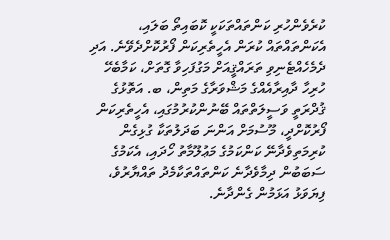ކުރެވެންހުރި ކަންތައްތަކަކީ ކޮބައިތޯ ބަލައި، އެކަންތައްތައް ކުރަން އެހީތެރިކަން ފޯރުކޮށްދެވޭނެ. އަދި ދެމެހެއްޓެނިވި ތަރައްޤީއަށް މަގުފަހިވާ ގޮތަށް، ކަމާބެހޭ ހުރިހާ ދާއިރާއެއްގެ މަޝްވަރާގެ މަތިން، ބ. އަތޮޅުގެ ޤުދްރަތީ ވަސީލަތްތައް ބޭނުންކުރުމުގައި، އެހީތެރިކަން ފޯރުކޮށްދީ، މޫސުމަށް އަންނަ ބަދަލުތަކާ ގުޅިގެން ކުރިމަތިވެދާނޭ ކަންކަމުގެ މަޢުލޫމާތު ހޯދައި، އެކަމުގެ ސަބަބުން ދިމާވެދާނެ ކަންތައްތަކާމެދު ތައްޔާރުވެ، ފިޔަވަޅު އަޅަމުން ގެންދާނެ.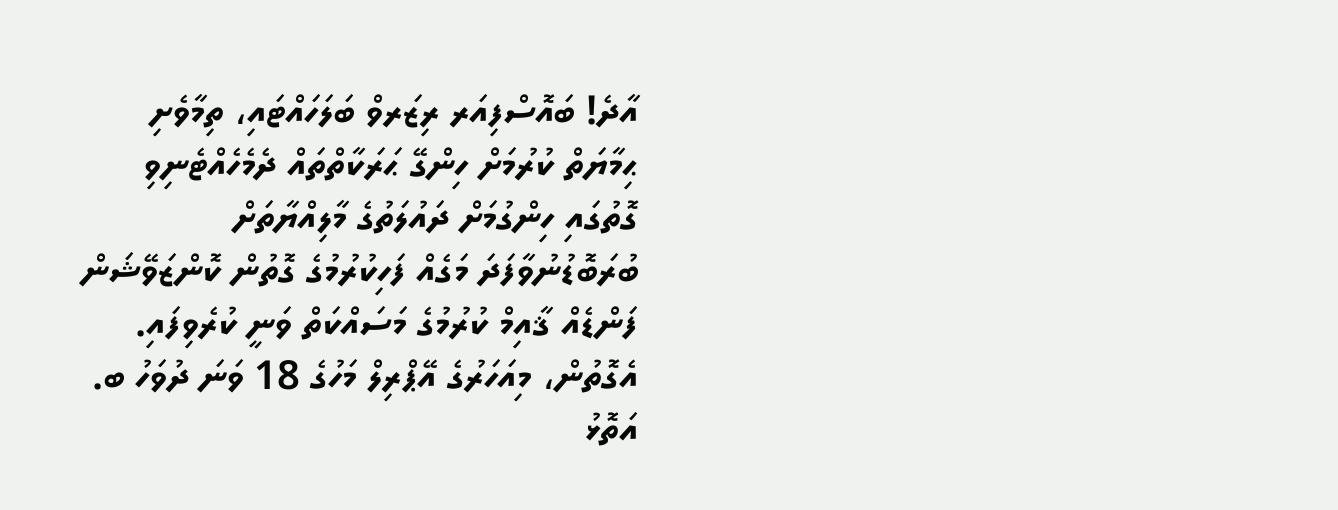އާދެ! ބައޮސްފިއަރ ރިޒަރވް ބަލަހައްޓައި، ތިމާވެށި ޙިމާޔަތް ކުރުމަށް ހިންގޭ ޙަރަކާތްތައް ދެމެހެއްޓެނިވި ގޮތުގައި ހިންގުމަށް ދައުލަތުގެ މާލިއްޔާތަށް ބުރަބޮޑުނުވާފަދަ މަގެއް ފަހިކުރުމުގެ ގޮތުން ކޮންޒަވޭޝަން ފަންޑެއް ޤާއިމް ކުރުމުގެ މަސައްކަތް ވަނީ ކުރެވިފައި. އެގޮތުން، މިއަހަރުގެ އޭޕްރިލް މަހުގެ 18 ވަނަ ދުވަހު ބ. އަތޮޅު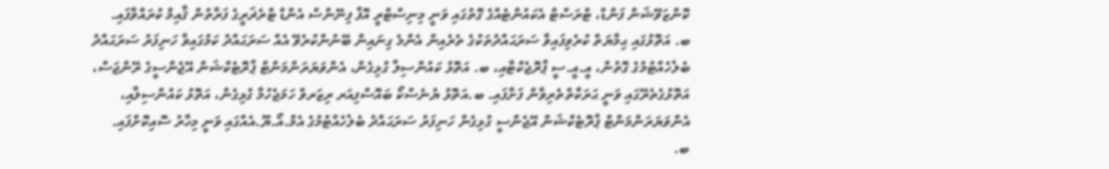ކޮންޒަވޭޝަން ފަންޑް، ޓްރަސްޓް އެކައުންޓެއްގެ ގޮތުގައި ވަނީ މިނިސްޓްރީ އޮފް ފިނޭންސް އެންޑް ޓްރެޜަރީގެ ފަރާތުން ޤާއިމް ކުރައްވާފައި.
ބ. އަތޮޅުގައި ޙިމާޔަތް ކުރެވިފައިވާ ސަރަޙައްދުތަކުގެ ތެރެއިން އެންމެ ގިނައިން ބޭނުންކުރެވޭ އެއް ސަރަޙައްދު ކަމުގައިވާ ހަނިފަރު ސަރަޙައްދު ބެލެހެއްޓުމުގެ ގޮތުން، އީ.އީ.ސީ ޕްރޮޖެކްޓާއި، ބ. އަތޮޅު ކައުންސިލް ގުޅިގެން، އެންވަޔަރަންމަންޓް ޕްރޮޓެކްޝަން އޭޖެންސީގެ ރޭންޖަސް، އަތޮޅުގެތެރޭގައި ވަނީ ޙަރަކާތްތެރިވާން ފަށާފައި. ބ.އަތޮޅު ޔުނެސްކޯ ބައޮސްފިއަރ ރިޒަރވް ހަމަޖެހުމާ ގުޅިގެން، އަތޮޅު ކައުންސިލާއި، އެންވަޔަރަންމަންޓް ޕްރޮޓެކްޝަން އޭޖެންސީ ގުޅިގެން ހަނިފަރު ސަރަޙައްދު ބެލެހެއްޓުމުގެ އެމް.އޯ.ޔޫ.އެއްގައި ވަނީ މިހާރު ސޮއިކޮށްފައި.
ބ.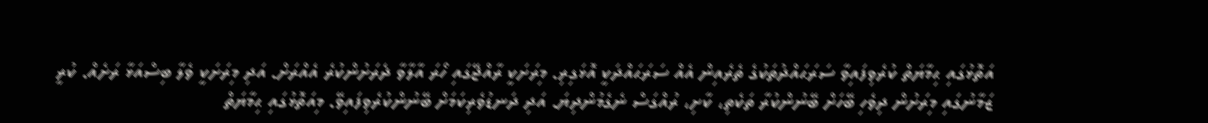އަތޮޅުގައި ޙިމާޔަތް ކުރެވިފައިވާ ސަރަޙައްދުތަކުގެ ތެރެއިން އެއް ސަރަޙައްދަކީ އޮޅަގިރި. މިރަށަކީ ރާއްޖޭގައި ހޯރަ އާލާވާ ދެރަށުންކުރެ އެއްރަށް. އަދި މިރަށަކީ ވެލާ ބިސްއަޅާ ރަށެއް. ކުރީ ޒަމާނުގައި މިރަށުން ދިވެހި ބޭހަށް ބޭނުންކުރާ ތަކެތި، ކާށި، ރުއްގަސް ނެގެމުންދިޔަ. އަދި ދަނޑުވެރިކަމަށް ބޭނުންކުރެވިފައިވޭ. މިއަތޮޅުގައި ޙިމާޔަތް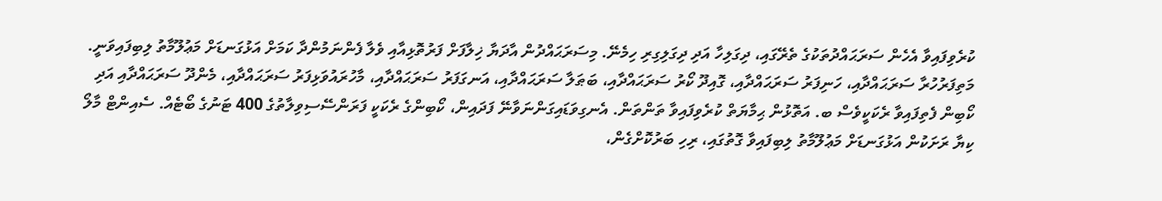ކުރެވިފައިވާ އެހެން ސަރަޙައްދުތަކުގެ ތެރޭގައި، ދިގަލިހާ އަދި ދިގަލިގިރި ހިމެނޭ. މިސަރަޙައްދުން އާދަޔާ ޚިލާފަށް ފަރުތޮޅިއާއި ވެލާ ފެންނަމުންދާ ކަމަށް އަޅުގަނޑަށް މަޢުލޫމާތު ލިބިފައިވަނީ. މަތިފަރުހުރާ ސަރަޙައްދާއި، ހަނިފަރު ސަރަޙައްދާއި، ގޮއިދޫ ކޯރު ސަރަޙައްދާއި، ބަޠަލާ ސަރަޙައްދާއި، އަނގަފަރު ސަރަޙައްދާއި، މާހުރައުވަޅިފަރު ސަރަޙައްދާއި، މެންދޫ ސަރަޙައްދާއި އަދި ކޯބިން ފެތިފައިވާ ރެކަކީވެސް ބ. އަތޮޅުން ޙިމާޔަތް ކުރެވިފައިވާ ތަންތަން. އެނގިވަޑައިގަންނަވާނޭ ފަދައިން، ކޯބިންގެ ރެކަކީ ފަރަންސޭސިވިލާތުގެ 400 ޓަނުގެ ބޯޓެއް. ސެއިންޓް މާލޯ ކިޔާ ރަށަކުން އަޅުގަނޑަށް މަޢުލޫމާތު ލިބިފައިވާ ގޮތުގައި، ރިހި ބަރުކޮށްގެން،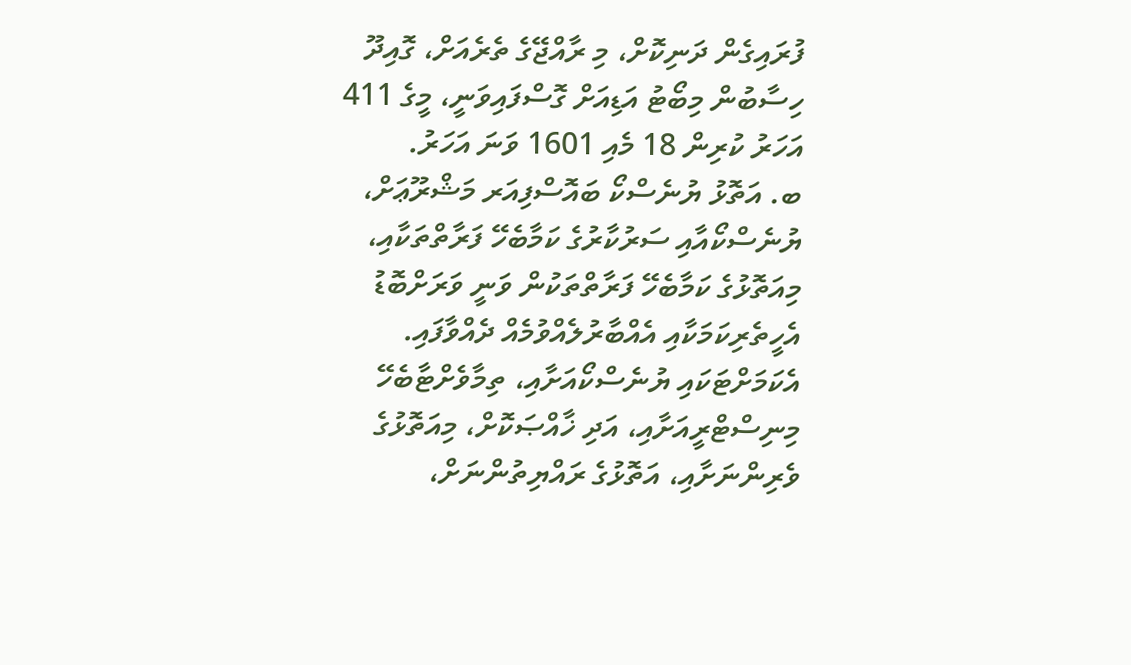ފުރައިގެން ދަނިކޮށް، މި ރާއްޖޭގެ ތެރެއަށް، ގޮއިދޫ ހިސާބުން މިބޯޓު އަޑިއަށް ގޮސްފައިވަނީ، މީގެ 411 އަހަރު ކުރިން 18 މެއި 1601 ވަނަ އަހަރު.
ބ. އަތޮޅު ޔުނެސްކޯ ބައޮސްފިއަރ މަޝްރޫޢަށް، ޔުނެސްކޯއާއި ސަރުކާރުގެ ކަމާބެހޭ ފަރާތްތަކާއި، މިއަތޮޅުގެ ކަމާބެހޭ ފަރާތްތަކުން ވަނީ ވަރަށްބޮޑު އެހީތެރިކަމަކާއި އެއްބާރުލެއްވުމެއް ދެއްވާފައި. އެކަމަށްޓަކައި ޔުނެސްކޯއަށާއި، ތިމާވެށްޓާބެހޭ މިނިސްޓްރީއަށާއި، އަދި ޚާއްޞަކޮށް، މިއަތޮޅުގެ ވެރިންނަށާއި، އަތޮޅުގެ ރައްޔިތުންނަށް،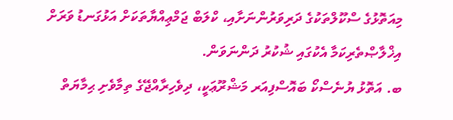މިއަތޮޅުގެ ސްކޫލްތަކުގެ ދަރިވަރުންނަށާއި، ކްލަބް ޖަމްޢިއްޔާތަކަށް އަޅުގަނޑު ވަރަށް އިޚްލާޞްތެރިކަމާ އެކުގައި ޝުކުރު ދަންނަވަން.
ބ. އަތޮޅު ޔުނެސްކޯ ބައޮސްފިއަރ މަޝްރޫޢަކީ، ދިވެހިރާއްޖޭގެ ތިމާވެށި ޙިމާޔަތް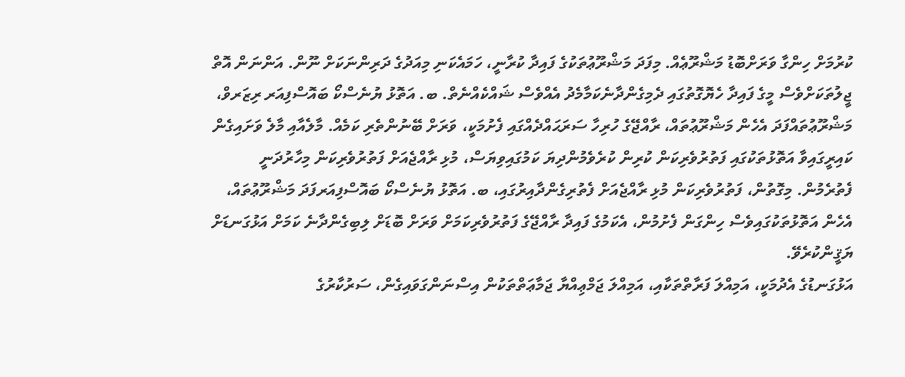ކުރުމަށް ހިންގާ ވަރަށްބޮޑު މަޝްރޫޢެއް. މިފަދަ މަޝްރޫޢުތަކުގެ ފައިދާ ކުރާނީ، ހަމައެކަނި މިއަދުގެ ދަރިންނަކަށް ނޫން. އަންނަން އޮތް ޖީލުތަކަށްވެސް މީގެ ފައިދާ ހެޔޮގޮތުގައި ދެމިގެންދާނެކަމާމެދު އެއްވެސް ޝައްކެއްނެތް. ބ. އަތޮޅު ޔުނެސްކޯ ބައޮސްފިއަރ ރިޒަރވް، މަޝްރޫޢުތައްފަދަ އެހެން މަޝްރޫޢުތައް، ރާއްޖޭގެ ހުރިހާ ސަރަޙައްދެއްގައި ފެށުމަކީ، ވަރަށް ބޭނުންތެރި ކަމެއް. މާލެއާއި މާލެ ވަށައިގެން ކައިރީގައިވާ އަތޮޅުތަކުގައި ފަތުރުވެރިކަން ކުރިން ކުރެވެމުންދިޔަ ކަމުގައިވިޔަސް، މުޅި ރާއްޖެއަށް ފަތުރުވެރިކަން މިހާރުދަނީ ފެތުރެމުން. މިގޮތުން، ފަތުރުވެރިކަން މުޅި ރާއްޖެއަށް ފެތުރިގެންދާއިރުގައި، ބ. އަތޮޅު ޔުނެސްކޯ ބައޮސްފިއަރފަދަ މަޝްރޫޢުތައް، އެހެން އަތޮޅުތަކުގައިވެސް ހިންގަން ފެށުމުން، އެކަމުގެ ފައިދާ ރާއްޖޭގެ ފަތުރުވެރިކަމަށް ވަރަށް ބޮޑަށް ލިބިގެންދާނެ ކަމަށް އަޅުގަނޑަށް ޔަޤީންކުރެވޭ.
އަޅުގަނޑުގެ އެދުމަކީ، އަމިއްލަ ފަރާތްތަކާއި، އަމިއްލަ ޖަމްޢިއްޔާ ޖަމާޢަތްތަކުން އިސްނަންގަވައިގެން، ސަރުކާރުގެ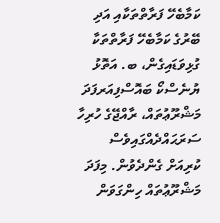ކަމާބެހޭ ފަރާތްތަކާއި އަދި ބޭރުގެ ކަމާބެހޭ ފަރާތްތަކާ ގުޅިވަޑައިގެން، ބ. އަތޮޅު ޔުނެސްކޯ ބައޮސްފިއަރފަދަ މަޝްރޫޢުތައް، ރާއްޖޭގެ ހުރިހާ ސަރަޙައްދެއްގައިވެސް ކުރިއަށް ގެންދެވުން. މިފަދަ މަޝްރޫޢުތައް ހިންގަވަން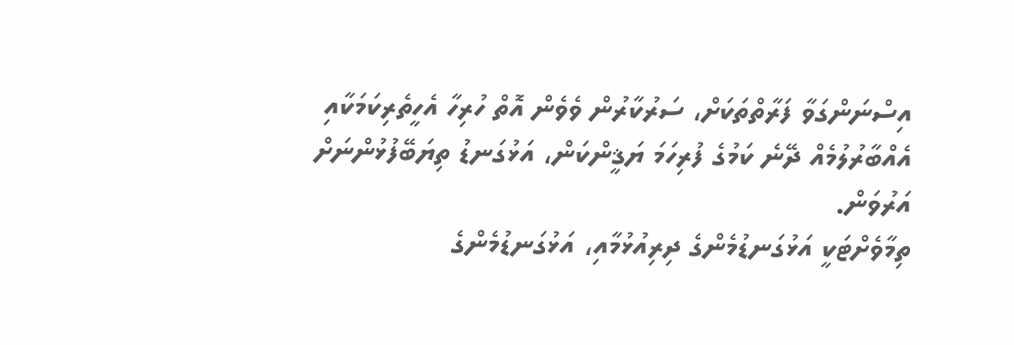އިސްނަންގަވާ ފަރާތްތަކަށް، ސަރުކާރުން ވެވެން އޮތް ހުރިހާ އެހީތެރިކަމަކާއި އެއްބާރުލުމެއް ދޭނެ ކަމުގެ ފުރިހަމަ ޔަޤީންކަން، އަޅުގަނޑު ތިޔަބޭފުޅުންނަށް އަރުވަން.
ތިމާވެށްޓަކީ އަޅުގަނޑުމެންގެ ދިރިއުޅުމާއި، އަޅުގަނޑުމެންގެ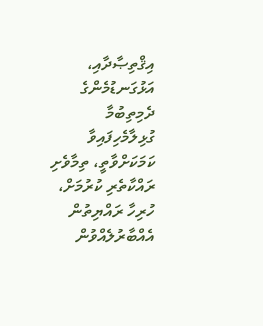އިޤްތިޞާދާއި، އަޅުގަނޑުމެންގެ ދެމިތިބުމާ ގުޅިލާމެހިފައިވާ ކަމަކަށްވާތީ، ތިމާވެށި ރައްކާތެރި ކުރުމަށް، ހުރިހާ ރައްޔިތުން އެއްބާރުލެއްވުން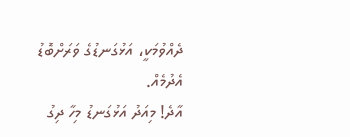ދެއްވުމަކީ، އަޅުގަނޑުގެ ވަރަށްބޮޑު އެދުމެއް.
އާދެ! މިއަދު އަޅުގަނޑު މިހާ ދިގު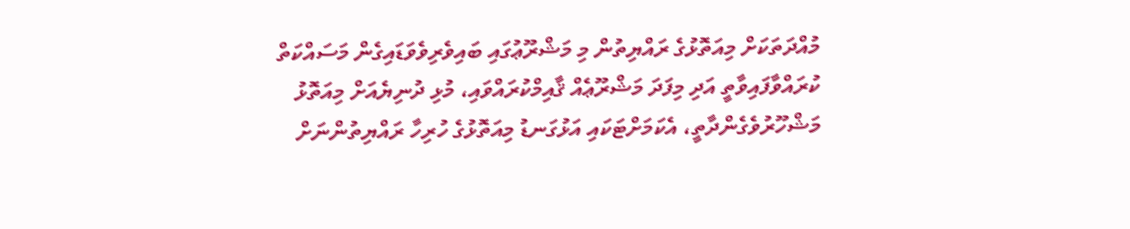މުއްދަތަކަށް މިއަތޮޅުގެ ރައްޔިތުން މި މަޝްރޫޢުގައި ބައިވެރިވެވަޑައިގެން މަސައްކަތް ކުރައްވާފައިވާތީ އަދި މިފަދަ މަޝްރޫޢެއް ޤާއިމްކުރައްވައި، މުޅި ދުނިޔެއަށް މިއަތޮޅު މަޝްހޫރުވެގެންދާތީ، އެކަމަށްޓަކައި އަޅުގަނޑު މިއަތޮޅުގެ ހުރިހާ ރައްޔިތުންނަށް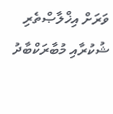ވަރަށް އިޚްލާޞްތެރި ޝުކުރާއި މުބާރަކްބާދު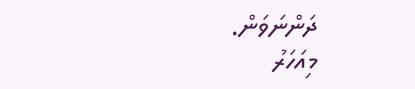ދަންނަވަން.
މިއަހަރު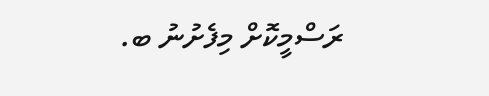ރަސްމީކޮށް މިފެށުނު ބ.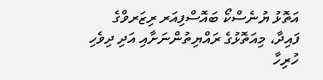އަތޮޅު ޔުނެސްކޯ ބައޮސްފިއަރ ރިޒަރވްގެ ފައިދާ، މިއަތޮޅުގެ ރައްޔިތުންނަށާއި އަދި ދިވެހި ހުރިހާ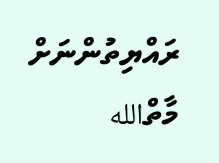ރައްޔިތުންނަށް މާތްالله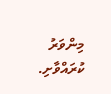މިންވަރު ކުރައްވާށި.